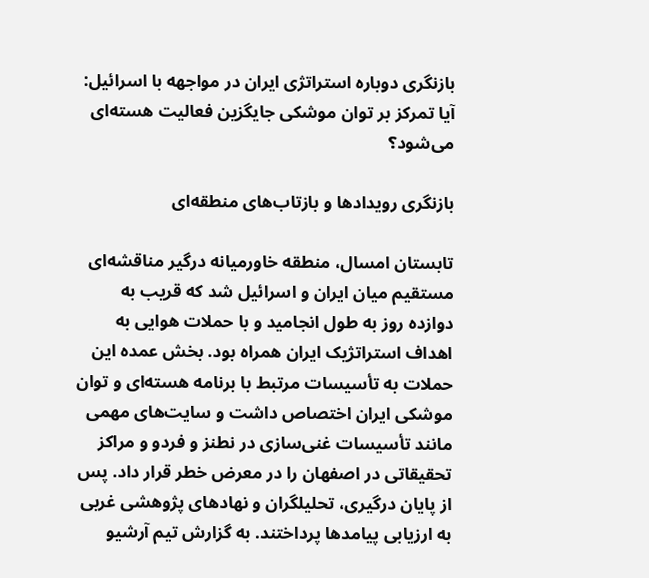بازنگری دوباره استراتژی ایران در مواجهه با اسرائیل: آیا تمرکز بر توان موشکی جایگزین فعالیت هسته‌ای می‌شود؟

بازنگری رویدادها و بازتاب‌های منطقه‌ای

تابستان امسال، منطقه خاورمیانه درگیر مناقشه‌ای مستقیم میان ایران و اسرائیل شد که قریب به دوازده روز به طول انجامید و با حملات هوایی به اهداف استراتژیک ایران همراه بود. بخش عمده این حملات به تأسیسات مرتبط با برنامه هسته‌ای و توان موشکی ایران اختصاص داشت و سایت‌های مهمی مانند تأسیسات غنی‌سازی در نطنز و فردو و مراکز تحقیقاتی در اصفهان را در معرض خطر قرار داد. پس از پایان درگیری، تحلیلگران و نهادهای پژوهشی غربی به ارزیابی پیامدها پرداختند. به گزارش تیم آرشیو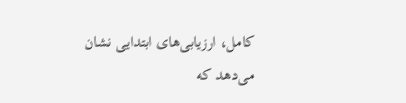کامل، ارزیابی‌های ابتدایی نشان می‌دهد که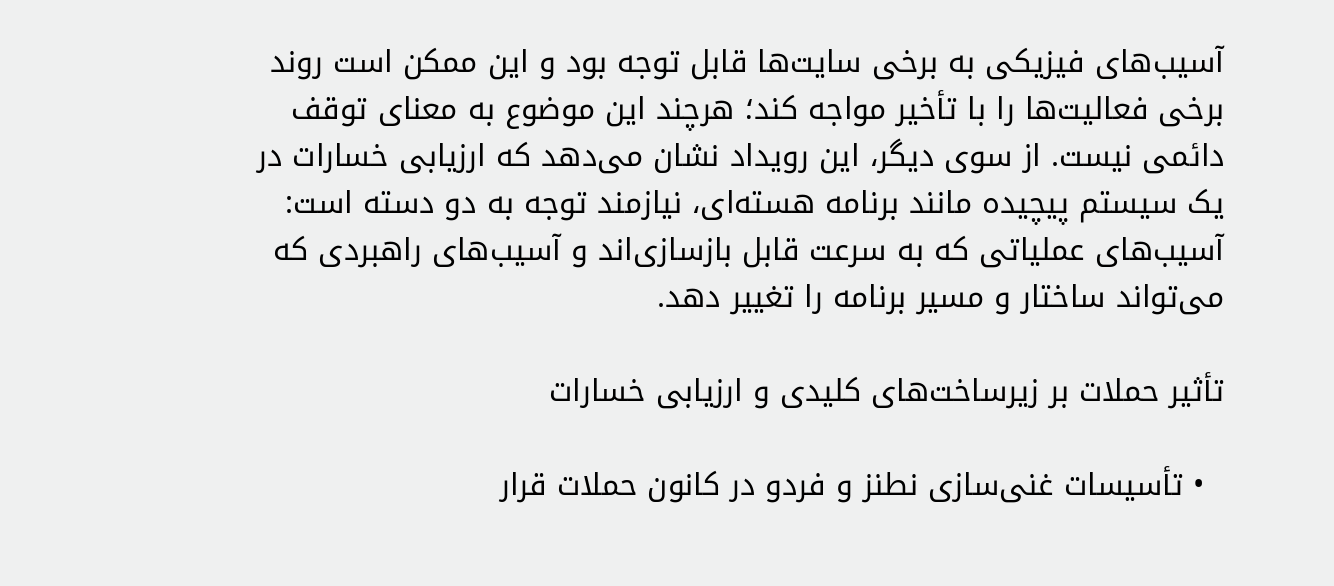آسیب‌های فیزیکی به برخی سایت‌ها قابل توجه بود و این ممکن است روند برخی فعالیت‌ها را با تأخیر مواجه کند؛ هرچند این موضوع به معنای توقف دائمی نیست. از سوی دیگر، این رویداد نشان می‌دهد که ارزیابی خسارات در یک سیستم پیچیده مانند برنامه هسته‌ای، نیازمند توجه به دو دسته است: آسیب‌های عملیاتی که به سرعت قابل بازسازی‌اند و آسیب‌های راهبردی که می‌تواند ساختار و مسیر برنامه را تغییر دهد.

تأثیر حملات بر زیرساخت‌های کلیدی و ارزیابی خسارات

  • تأسیسات غنی‌سازی نطنز و فردو در کانون حملات قرار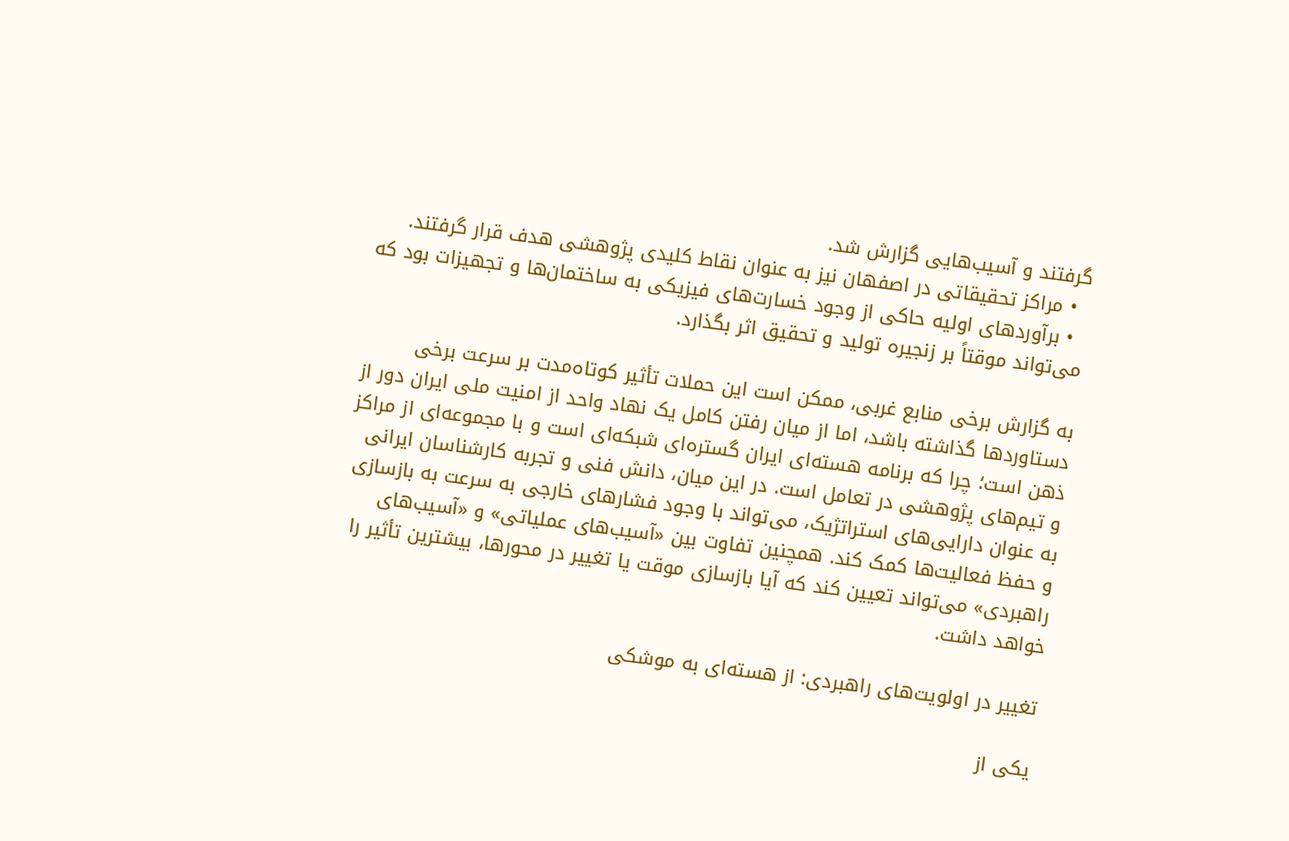گرفتند و آسیب‌هایی گزارش شد.
  • مراکز تحقیقاتی در اصفهان نیز به عنوان نقاط کلیدی پژوهشی هدف قرار گرفتند.
  • برآوردهای اولیه حاکی از وجود خسارت‌های فیزیکی به ساختمان‌ها و تجهیزات بود که می‌تواند موقتاً بر زنجیره تولید و تحقیق اثر بگذارد.

به گزارش برخی منابع غربی، ممکن است این حملات تأثیر کوتاه‌مدت بر سرعت برخی دستاوردها گذاشته باشد، اما از میان رفتن کامل یک نهاد واحد از امنیت ملی ایران دور از ذهن است؛ چرا که برنامه هسته‌ای ایران گستره‌ای شبکه‌ای است و با مجموعه‌ای از مراکز و تیم‌های پژوهشی در تعامل است. در این میان، دانش فنی و تجربه کارشناسان ایرانی به عنوان دارایی‌های استراتژیک، می‌تواند با وجود فشارهای خارجی به سرعت به بازسازی و حفظ فعالیت‌ها کمک کند. همچنین تفاوت بین «آسیب‌های عملیاتی» و «آسیب‌های راهبردی» می‌تواند تعیین کند که آیا بازسازی موقت یا تغییر در محورها، بیشترین تأثیر را خواهد داشت.

تغییر در اولویت‌های راهبردی: از هسته‌ای به موشکی

یکی از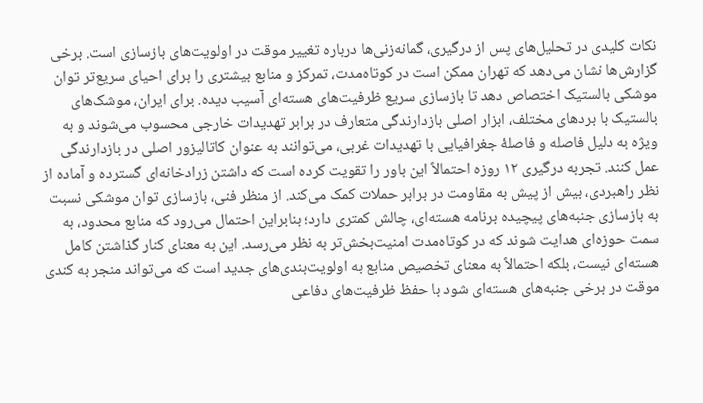نکات کلیدی در تحلیل‌های پس از درگیری، گمانه‌زنی‌ها درباره تغییر موقت در اولویت‌های بازسازی است. برخی گزارش‌ها نشان می‌دهد که تهران ممکن است در کوتاه‌مدت، تمرکز و منابع بیشتری را برای احیای سریع‌تر توان موشکی بالستیک اختصاص دهد تا بازسازی سریع ظرفیت‌های هسته‌ای آسیب دیده. برای ایران، موشک‌های بالستیک با بردهای مختلف، ابزار اصلی بازدارندگی متعارف در برابر تهدیدات خارجی محسوب می‌شوند و به ویژه به دلیل فاصله و فاصلهٔ جغرافیایی با تهدیدات غربی، می‌توانند به عنوان کاتالیزور اصلی در بازدارندگی عمل کنند. تجربه درگیری ۱۲ روزه احتمالاً این باور را تقویت کرده است که داشتن زرادخانه‌ای گسترده و آماده از نظر راهبردی، بیش از پیش به مقاومت در برابر حملات کمک می‌کند. از منظر فنی، بازسازی توان موشکی نسبت به بازسازی جنبه‌های پیچیده برنامه هسته‌ای، چالش کمتری دارد؛ بنابراین احتمال می‌رود که منابع محدود، به سمت حوزه‌ای هدایت شوند که در کوتاه‌مدت امنیت‌بخش‌تر به نظر می‌رسد. این به معنای کنار گذاشتن کامل هسته‌ای نیست، بلکه احتمالاً به معنای تخصیص منابع به اولویت‌بندی‌های جدید است که می‌تواند منجر به کندی موقت در برخی جنبه‌های هسته‌ای شود با حفظ ظرفیت‌های دفاعی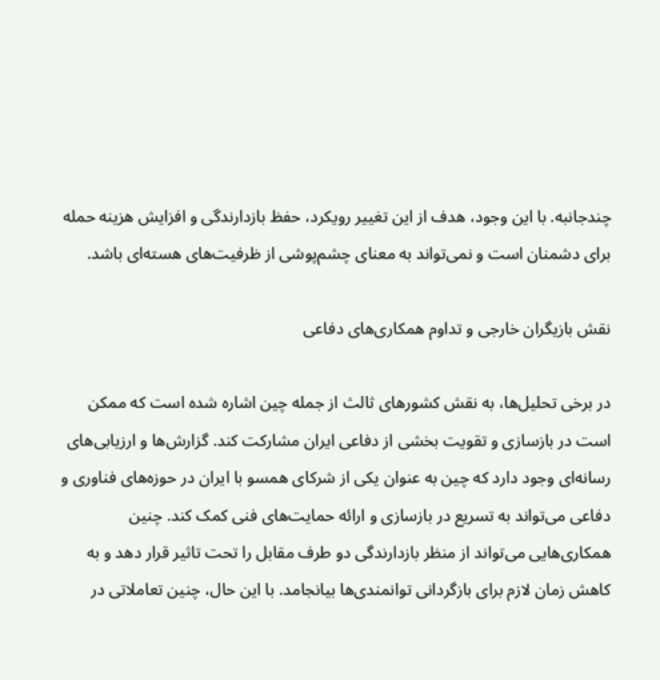چندجانبه. با این وجود، هدف از این تغییر رویکرد، حفظ بازدارندگی و افزایش هزینه حمله برای دشمنان است و نمی‌تواند به معنای چشم‌پوشی از ظرفیت‌های هسته‌ای باشد.

نقش بازیگران خارجی و تداوم همکاری‌های دفاعی

در برخی تحلیل‌ها، به نقش کشورهای ثالث از جمله چین اشاره شده است که ممکن است در بازسازی و تقویت بخشی از دفاعی ایران مشارکت کند. گزارش‌ها و ارزیابی‌های رسانه‌ای وجود دارد که چین به عنوان یکی از شرکای همسو با ایران در حوزه‌های فناوری و دفاعی می‌تواند به تسریع در بازسازی و ارائه حمایت‌های فنی کمک کند. چنین همکاری‌هایی می‌تواند از منظر بازدارندگی دو طرف مقابل را تحت تاثیر قرار دهد و به کاهش زمان لازم برای بازگردانی توانمندی‌ها بیانجامد. با این حال، چنین تعاملاتی در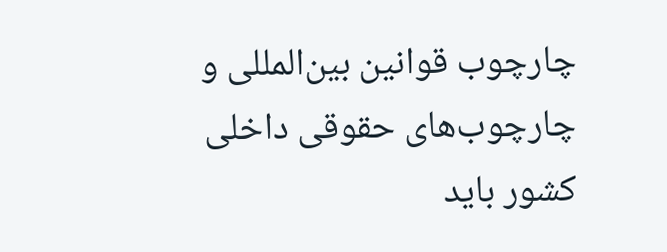چارچوب قوانین بین‌المللی و چارچوب‌های حقوقی داخلی کشور باید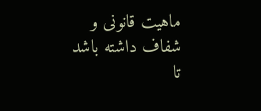ماهیت قانونی و شفاف داشته باشد تا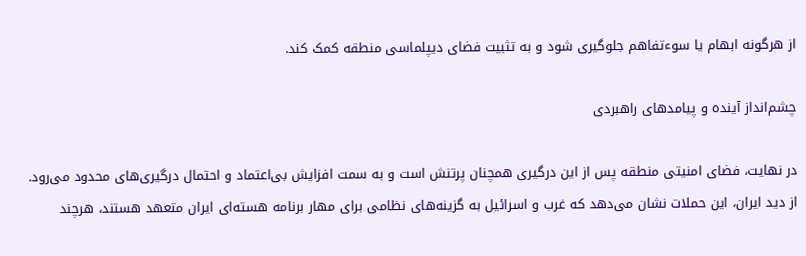از هرگونه ابهام یا سوءتفاهم جلوگیری شود و به تثبیت فضای دیپلماسی منطقه کمک کند.

چشم‌انداز آینده و پیامدهای راهبردی

در نهایت، فضای امنیتی منطقه پس از این درگیری همچنان پرتنش است و به سمت افزایش بی‌اعتماد و احتمال درگیری‌های محدود می‌رود. از دید ایران، این حملات نشان می‌دهد که غرب و اسرائیل به گزینه‌های نظامی برای مهار برنامه هسته‌ای ایران متعهد هستند، هرچند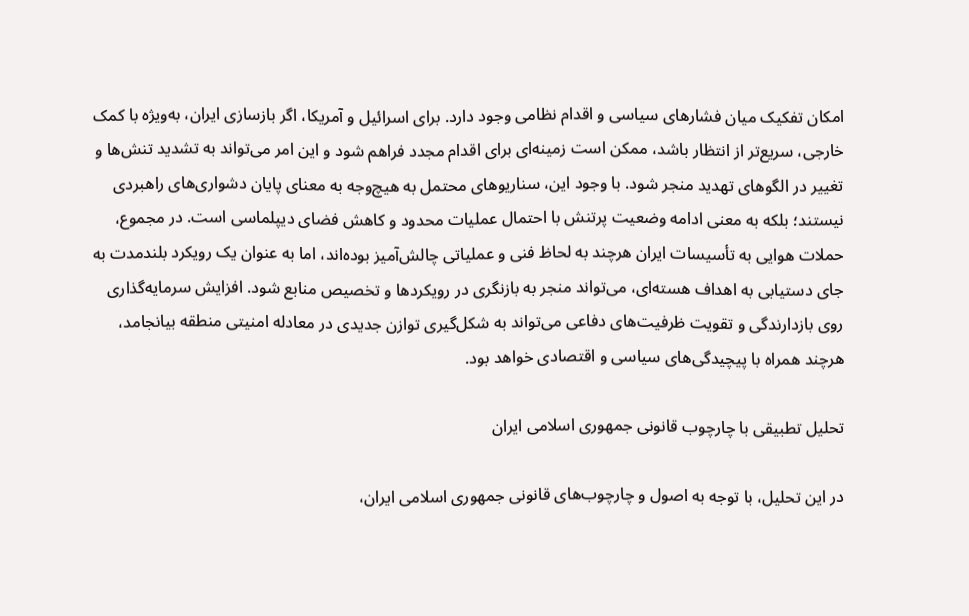امکان تفکیک میان فشارهای سیاسی و اقدام نظامی وجود دارد. برای اسرائیل و آمریکا، اگر بازسازی ایران، به‌ویژه با کمک خارجی، سریع‌تر از انتظار باشد، ممکن است زمینه‌ای برای اقدام مجدد فراهم شود و این امر می‌تواند به تشدید تنش‌ها و تغییر در الگوهای تهدید منجر شود. با وجود این، سناریوهای محتمل به هیچ‌وجه به معنای پایان دشواری‌های راهبردی نیستند؛ بلکه به معنی ادامه وضعیت پرتنش با احتمال عملیات محدود و کاهش فضای دیپلماسی است. در مجموع، حملات هوایی به تأسیسات ایران هرچند به لحاظ فنی و عملیاتی چالش‌آمیز بوده‌اند، اما به عنوان یک رویکرد بلندمدت به جای دستیابی به اهداف هسته‌ای، می‌تواند منجر به بازنگری در رویکردها و تخصیص منابع شود. افزایش سرمایه‌گذاری روی بازدارندگی و تقویت ظرفیت‌های دفاعی می‌تواند به شکل‌گیری توازن جدیدی در معادله امنیتی منطقه بیانجامد، هرچند همراه با پیچیدگی‌های سیاسی و اقتصادی خواهد بود.

تحلیل تطبیقی با چارچوب قانونی جمهوری اسلامی ایران

در این تحلیل، با توجه به اصول و چارچوب‌های قانونی جمهوری اسلامی ایران،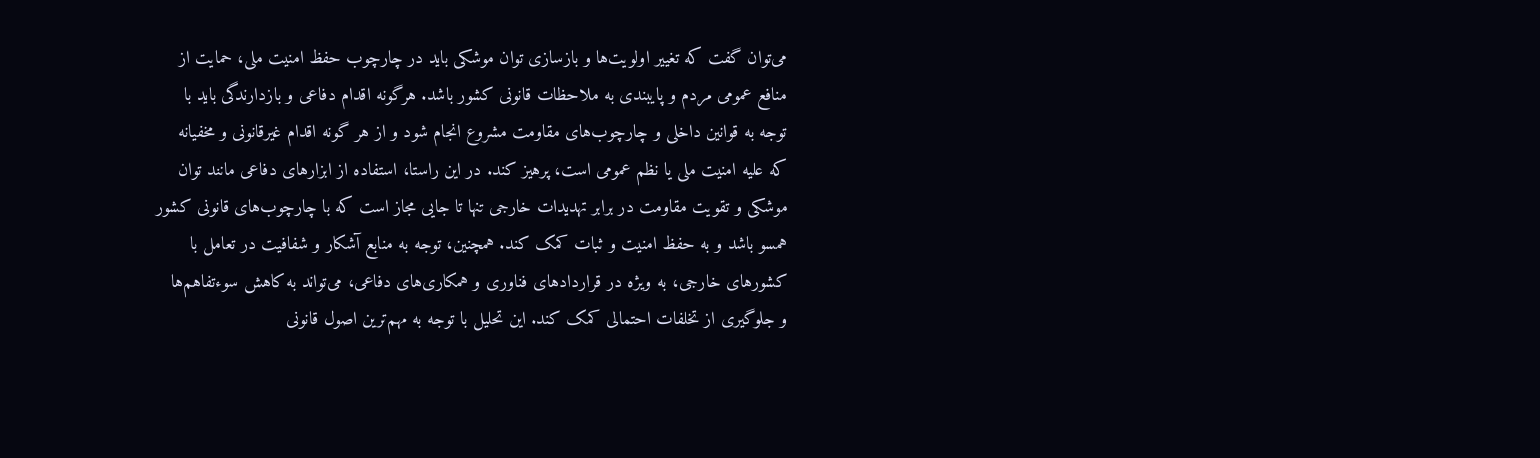می‌توان گفت که تغییر اولویت‌ها و بازسازی توان موشکی باید در چارچوب حفظ امنیت ملی، حمایت از منافع عمومی مردم و پایبندی به ملاحظات قانونی کشور باشد. هرگونه اقدام دفاعی و بازدارندگی باید با توجه به قوانین داخلی و چارچوب‌های مقاومت مشروع انجام شود و از هر گونه اقدام غیرقانونی و مخفیانه که علیه امنیت ملی یا نظم عمومی است، پرهیز کند. در این راستا، استفاده از ابزارهای دفاعی مانند توان موشکی و تقویت مقاومت در برابر تهدیدات خارجی تنها تا جایی مجاز است که با چارچوب‌های قانونی کشور همسو باشد و به حفظ امنیت و ثبات کمک کند. همچنین، توجه به منابع آشکار و شفافیت در تعامل با کشورهای خارجی، به ویژه در قراردادهای فناوری و همکاری‌های دفاعی، می‌تواند به کاهش سوءتفاهم‌ها و جلوگیری از تخلفات احتمالی کمک کند. این تحلیل با توجه به مهم‌ترین اصول قانونی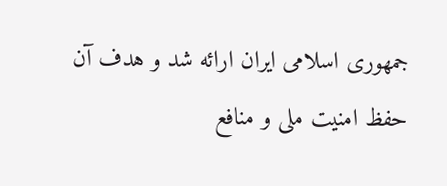جمهوری اسلامی ایران ارائه شد و هدف آن حفظ امنیت ملی و منافع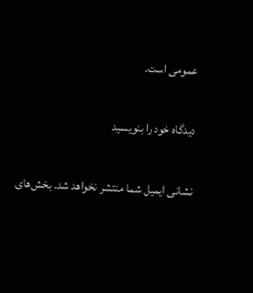عمومی است.

دیدگاه‌ خود را بنویسید

نشانی ایمیل شما منتشر نخواهد شد. بخش‌های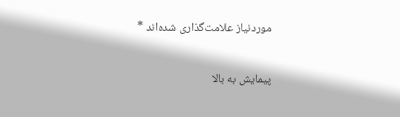موردنیاز علامت‌گذاری شده‌اند *

پیمایش به بالا